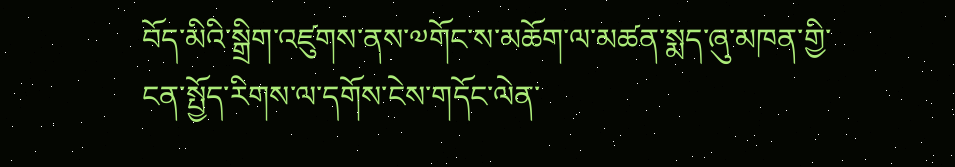བོད་མིའི་སྒྲིག་འཛུགས་ནས་༧གོང་ས་མཆོག་ལ་མཚན་སྨད་ཞུ་མཁན་གྱི་ངན་སྤྱོད་རིགས་ལ་དགོས་ངེས་གདོང་ལེན་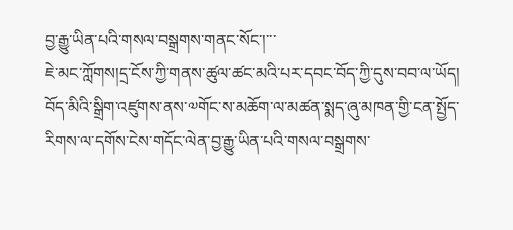བྱ་རྒྱུ་ཡིན་པའི་གསལ་བསྒྲགས་གནང་སོང་།་་་
ཇེ་མང་ཀློགས།དྲ་ངོས་ཀྱི་གནས་ཚུལ་ཚང་མའི་པར་དབང་བོད་ཀྱི་དུས་བབ་ལ་ཡོད།
བོད་མིའི་སྒྲིག་འཛུགས་ནས་༧གོང་ས་མཆོག་ལ་མཚན་སྨད་ཞུ་མཁན་གྱི་ངན་སྤྱོད་རིགས་ལ་དགོས་ངེས་གདོང་ལེན་བྱ་རྒྱུ་ཡིན་པའི་གསལ་བསྒྲགས་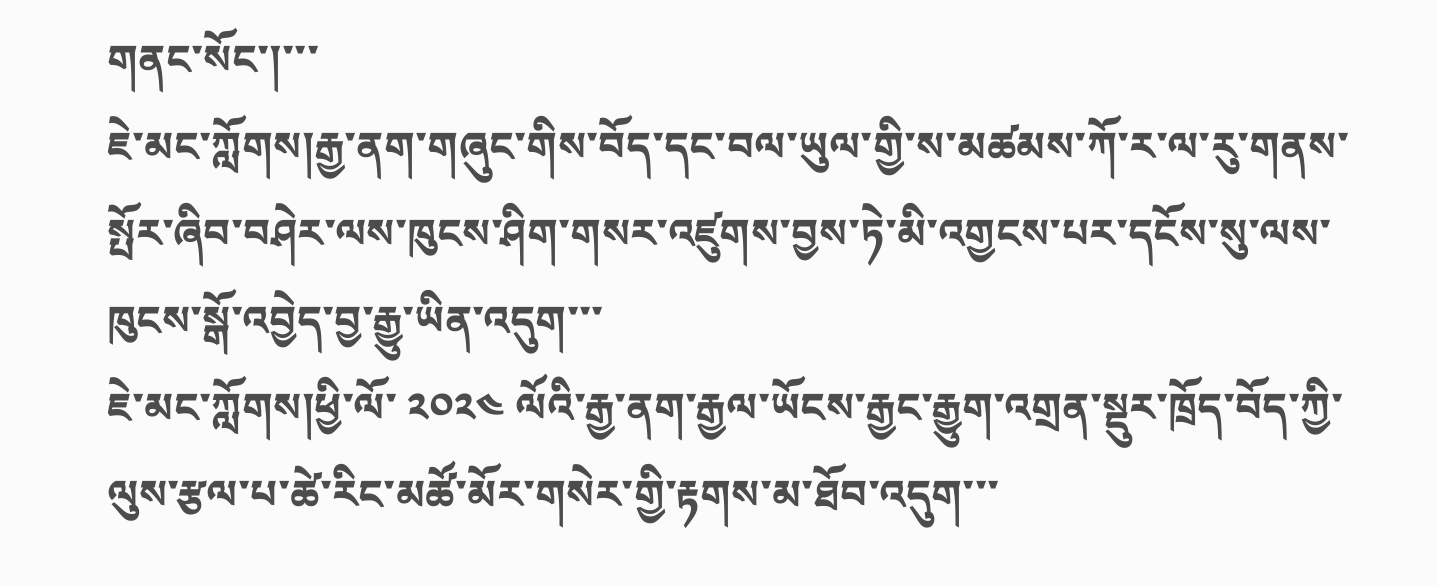གནང་སོང་།་་་
ཇེ་མང་ཀློགས།རྒྱ་ནག་གཞུང་གིས་བོད་དང་བལ་ཡུལ་གྱི་ས་མཚམས་ཀོ་ར་ལ་རུ་གནས་སྤོར་ཞིབ་བཤེར་ལས་ཁུངས་ཤིག་གསར་འཛུགས་བྱས་ཏེ་མི་འགྱངས་པར་དངོས་སུ་ལས་ཁུངས་སྒོ་འབྱེད་བྱ་རྒྱུ་ཡིན་འདུག་་་
ཇེ་མང་ཀློགས།ཕྱི་ལོ་ ༢༠༢༤ ལོའི་རྒྱ་ནག་རྒྱལ་ཡོངས་རྒྱང་རྒྱུག་འགྲན་སྡུར་ཁྲོད་བོད་ཀྱི་ལུས་རྩལ་པ་ཚེ་རིང་མཚོ་མོར་གསེར་གྱི་རྟགས་མ་ཐོབ་འདུག་་་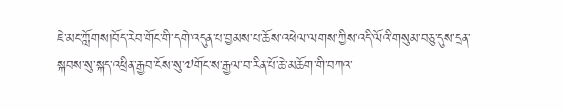ཇེ་མང་ཀློགས།བོད་རེབ་གོང་གི་དགེ་འདུན་པ་བྱམས་པ་ཆོས་འཕེལ་ལགས་ཀྱིས་འདི་ལོའི་གསུམ་བཅུ་དུས་དྲན་སྐབས་སུ་སྐད་འཕྲིན་རྒྱབ་ངོས་སུ་༧གོང་ས་རྒྱལ་བ་རིན་པོ་ཆེ་མཆོག་གི་བཀའ་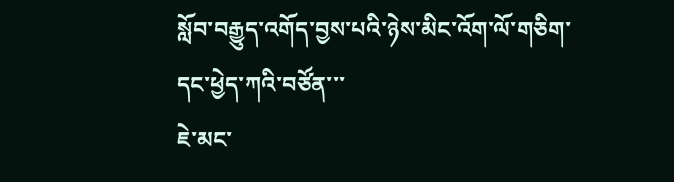སློབ་བརྒྱུད་འགོད་བྱས་པའི་ཉེས་མིང་འོག་ལོ་གཅིག་དང་ཕྱེད་ཀའི་བཙོན་་་
ཇེ་མང་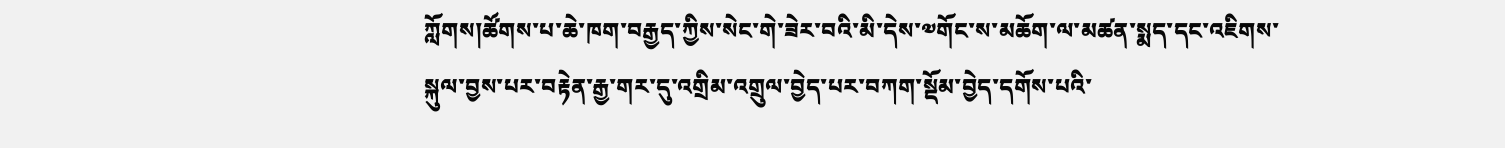ཀློགས།ཚོགས་པ་ཆེ་ཁག་བརྒྱད་ཀྱིས་སེང་གེ་ཟེར་བའི་མི་དེས་༧གོང་ས་མཆོག་ལ་མཚན་སྨད་དང་འཇིགས་སྐུལ་བྱས་པར་བརྟེན་རྒྱ་གར་དུ་འགྲིམ་འགྲུལ་བྱེད་པར་བཀག་སྡོམ་བྱེད་དགོས་པའི་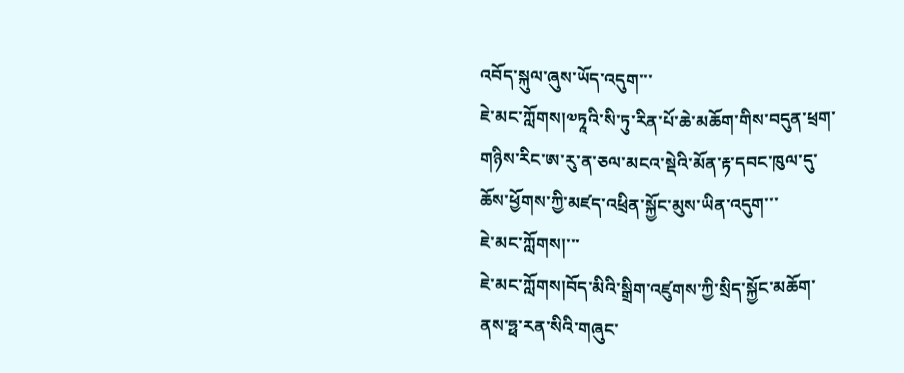འབོད་སྐུལ་ཞུས་ཡོད་འདུག་་་
ཇེ་མང་ཀློགས།༧ཏཱའི་སི་ཏུ་རིན་པོ་ཆེ་མཆོག་གིས་བདུན་ཕྲག་གཉིས་རིང་ཨ་རུ་ན་ཅལ་མངའ་སྡེའི་མོན་རྟ་དབང་ཁུལ་དུ་ཆོས་ཕྱོགས་ཀྱི་མཛད་འཕྲིན་སྐྱོང་མུས་ཡིན་འདུག་་་
ཇེ་མང་ཀློགས།་་་
ཇེ་མང་ཀློགས།བོད་མིའི་སྒྲིག་འཛུགས་ཀྱི་སྲིད་སྐྱོང་མཆོག་ནས་ཧྥ་རན་སིའི་གཞུང་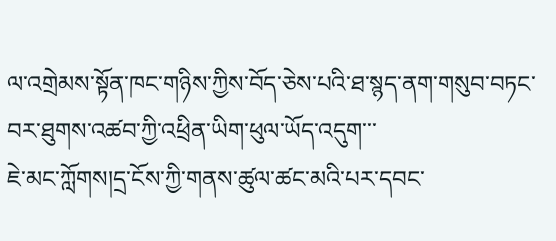ལ་འགྲེམས་སྟོན་ཁང་གཉིས་ཀྱིས་བོད་ཅེས་པའི་ཐ་སྙད་ནག་གསུབ་བཏང་བར་ཐུགས་འཚབ་ཀྱི་འཕྲིན་ཡིག་ཕུལ་ཡོད་འདུག་་་
ཇེ་མང་ཀློགས།དྲ་ངོས་ཀྱི་གནས་ཚུལ་ཚང་མའི་པར་དབང་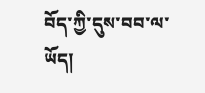བོད་ཀྱི་དུས་བབ་ལ་ཡོད།